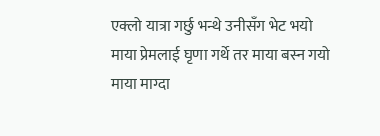एक्लो यात्रा गर्छु भन्थे उनीसँग भेट भयो
माया प्रेमलाई घृणा गर्थे तर माया बस्न गयो
माया माग्दा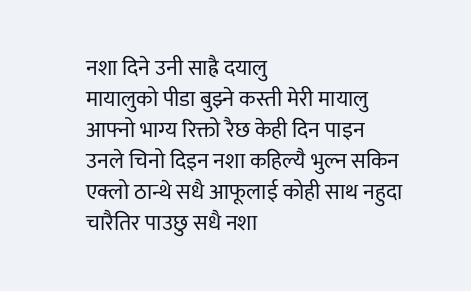नशा दिने उनी साह्रै दयालु
मायालुको पीडा बुझ्ने कस्ती मेरी मायालु
आफ्नो भाग्य रिक्तो रैछ केही दिन पाइन
उनले चिनो दिइन नशा कहिल्यै भुल्न सकिन
एक्लो ठान्थे सधै आफूलाई कोही साथ नहुदा
चारैतिर पाउछु सधै नशा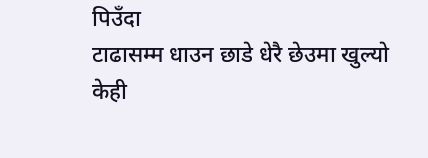पिउँदा
टाढासम्म धाउन छाडे धेरै छेउमा खुल्यो
केही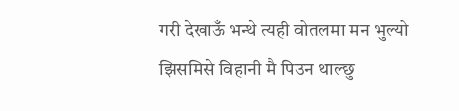गरी देखाऊँ भन्थे त्यही वोतलमा मन भुल्यो
झिसमिसे विहानी मै पिउन थाल्छु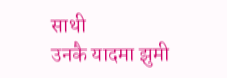साथी
उनकै यादमा झुमी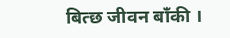बित्छ जीवन बाँकी ।